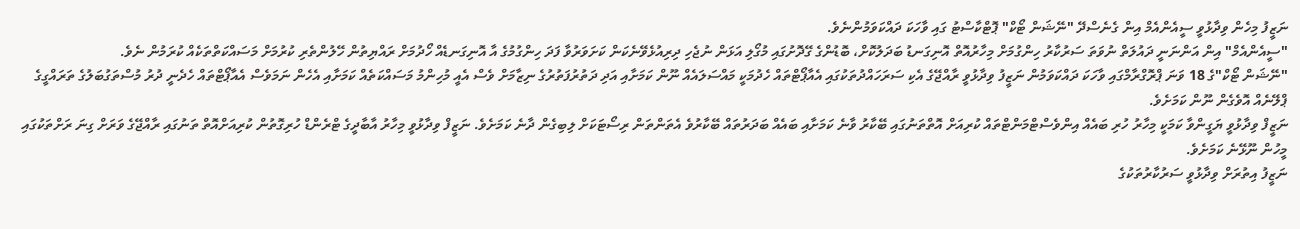ނަޒީފު މިހެން ވިދާޅުވީ ސީއެންއެމް އިން ގެނެސްދޭ "ނޭޝަން ޓޯކް" ޕޮޓްކާސްޓު ގައި ވާހަކަ ދައްކަވަމުންނެވެ.
"ސީއެންއެމް" އިން އަންނަނީ ދައުލަތް ނުވަތަ ސަރުކާރު ހިންގުމަށް މިހާރުއޮތް އޮނިގަނޑު ބަދަލުކޮށް، ބޮޑުންގެ ގޭދޮށުގައި މުގޯލި އަޅަން ނުޖެހި ދިރިއުޅެވޭނެކަން ކަށަވަރުވާ ފަދަ ހިންގުމުގެ އާ އޮނިގަނޑެއް ހޯދުމަށް ރައްޔިތުން ހޭލުންތެރި ކުރުމަށް މަސައްކަތްތަކެއް ކުރަމުން ނެވެ.
"ނޭޝަން ޓޯކް"ގެ 18 ވަނަ ޕްރޮގްރާމްގައި ވާހަކަ ދައްކަވަމުން ނަޒީފު ވިދާޅުވީ ރާއްޖޭގެ އެކި ސަރަހައްދުތަކުގައި އެއާޕޯޓްތައް ހެދުމަކީ މައްސަލައެއް ނޫން ކަމަށާއި އަދި ދަތުރުފަތުރުގެ ނިޒާމަށް ވެސް އެއީ މުހިންމު މަސައްކަތެއް ކަމަށާއި އެހެން ނަމަވެސް އެއާޕޯޓްތައް ހެދެނީ ދުރު މުސްތަގުބަލުގެ ތަރައްގީގެ ޕްލޭނެއް އޮވެގެން ނޫން ކަމަށެވެ.
ނަޒީފް ވިދާޅުވީ ޔަގީންވާ ކަމަކީ މިހާރު ހުރި ބައެއް އިންވެސްޓްމަންޓްތައް ކުރިއަށް އޮތްތަނުގައި ބޭކާރު ވާނެ ކަމަށާއި ބައެއް ބަދަރުތައް ބޭކާރުވެ އެތަންތަން ރިސޯޓަކަށް ލިބިގެން ދާނެ ކަމަށެވެ. ނަޒީފް ވިދާޅުވީ މިހާރު އާބާދީގެ ޓްރެންޑް ހުރިގޮތުން ކުރިއަށްއޮތް ތަނުގައި ރާއްޖޭގެ ވަރަށް ގިނަ ރަށްތަކުގައި މީހުން ނޫޅޭނެ ކަމަށެވެ.
ނަޒީފު އިތުރަށް ވިދާޅުވީ ސަރުކާރުތަކުގެ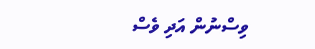ވިސްނުން އަދި ވެސް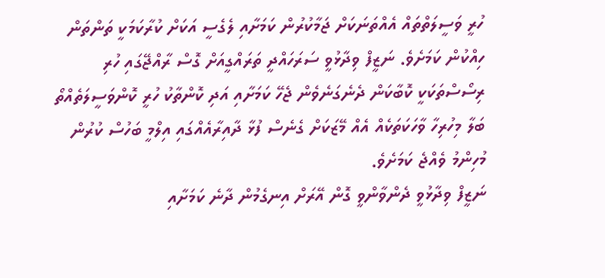ހުރީ ވަސީލަތްތައް އެއްތަނަކަށް ޖަމާކުރުން ކަމަށާއި ލެގެސީ އަކަށް ކުރާކަމަކީ ތަންތަން ހިއްކުން ކަމަށެވެ. ނަޒީފް ވިދާޅުވީ ސަރަހައްދީ ތަރައްގީއަށް ގޮސް ރާއްޖޭގައި ހުރި ރިސޯސްތަކަކީ ކޮބާކަން ދެނެގަނެވެން ޖެހޭ ކަމަށާއި އަދި ކޮންތާކު ހުރީ ކޮންވަސީލަތެއްތޯ ބަލާ މިހުރިހާ ވާހަކަތަކެއް އެއް މޭޒަކަށް ގެނެސް ފުޅާ ދާއިރާއެއްގައި އިލްމީ ބަހުސް ކުރުން މުހިންމު ވެއްޖެ ކަމަށެވެ.
ނަޒީފް ވިދާޅުވީ ދެންވާންވީ ގޮން އޭރަށް އިނގެމުން ދާނެ ކަމަށާއި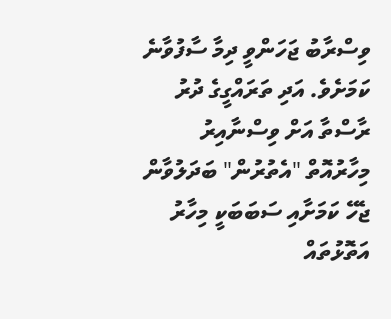ވިސްރާބު ޖަހަންވީ ދިމާ ސާފުވާނެ ކަމަށެވެ. އަދި ތަރައްގީގެ ދުރު ރާސްތާ އަށް ވިސްނާއިރު މިހާރުއޮތް "އެތުރުން" ބަދަލުވާން ޖެހޭ ކަމަށާއި ސަބަބަކީ މިހާރު އަތޮޅުތައް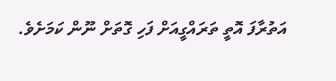އަތުރާފަ އޮތީ ތަރައްގީއަށް ފަހި ގޮތަށް ނޫން ކަމަށެވެ.